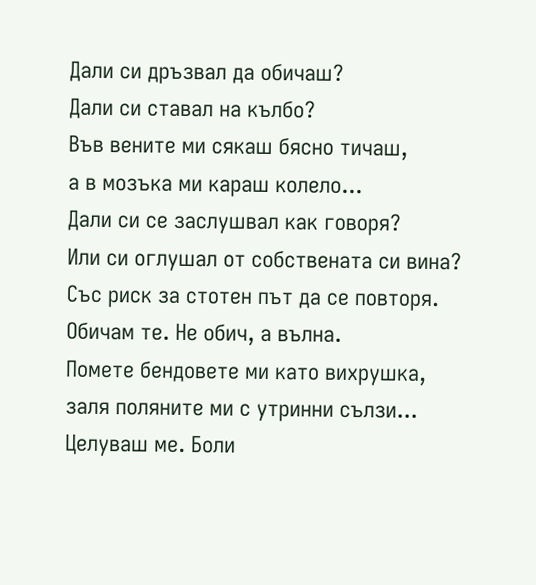Дали си дръзвал да обичаш?
Дали си ставал на кълбо?
Във вените ми сякаш бясно тичаш,
а в мозъка ми караш колело...
Дали си се заслушвал как говоря?
Или си оглушал от собствената си вина?
Със риск за стотен път да се повторя.
Обичам те. Не обич, а вълна.
Помете бендовете ми като вихрушка,
заля поляните ми с утринни сълзи...
Целуваш ме. Боли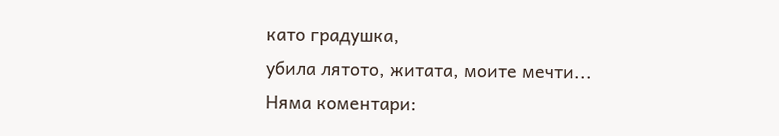като градушка,
убила лятото, житата, моите мечти...
Няма коментари: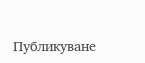Публикуване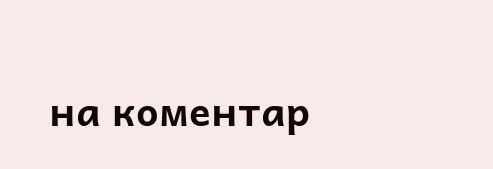на коментар